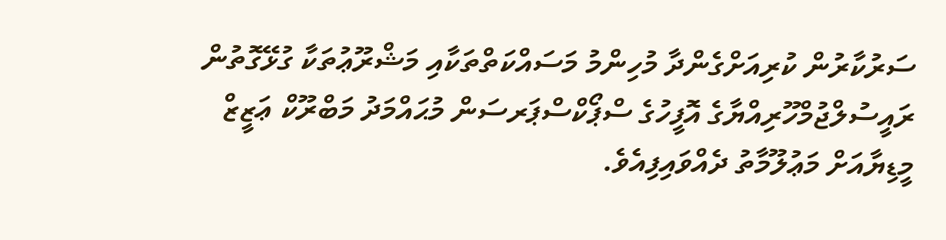ސަރުކާރުން ކުރިއަށްގެންދާ މުހިންމު މަސައްކަތްތަކާއި މަޝްރޫޢުތަކާ ގުޅޭގޮތުން ރައީސުލްޖުމްހޫރިއްޔާގެ އޮފީހުގެ ސްޕޯކްސްޕަރސަން މުޙައްމަދު މަބްރޫކް ޢަޒީޒް މީޑިޔާއަށް މަޢުލޫމާތު ދެއްވައިފިއެވެ.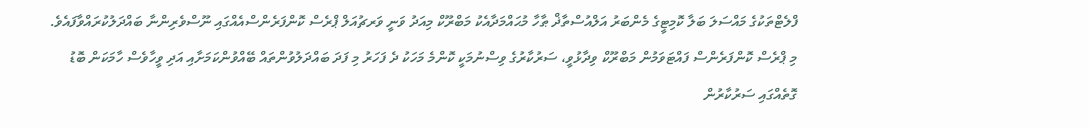ފްލެޓްތަކުގެ މައްސަލަ ބަލާ ކޮމިޓީގެ މެންބަރު އަލްއުސްތާޛް ޠާހާ މުޙައްމަދާއެކު މަބްރޫކް މިއަދު ވަނީ ވަރޗުއަލް ޕްރެސް ކޮންފަރެންސްއެއްގައި ނޫސްވެރިންނާ ބައްދަލުކުރައްވާފައެވެ.
މި ޕްރެސް ކޮންފަރެންސް ފައްޓަވަމުން މަބްރޫކް ވިދާޅުވީ، ސަރުކާރުގެ ވިސްނުމަކީ ކޮންމެ މަހަކު ދެ ފަހަރު މި ފަދަ ބައްދަލުވުންތައް ބޭއްވުންކަމަށާއި އަދި ވީހާވެސް ހާމަކަން ބޮޑު ގޮތެއްގައި ސަރުކާރުން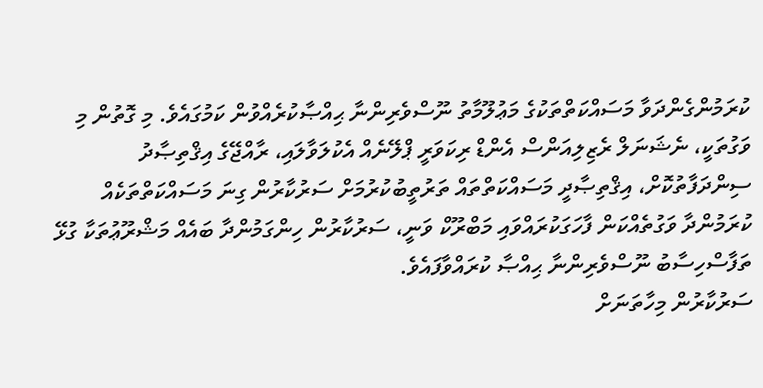ކުރަމުންގެންދަވާ މަސައްކަތްތަކުގެ މަޢުލޫމާތު ނޫސްވެރިންނާ ޙިއްޞާކުރެއްވުން ކަމުގައެވެ. މި ގޮތުން މި ވަގުތަކީ، ނެޝަނަލް ރެޒިލިއަންސް އެންޑް ރިކަވަރީ ޕްލޭނެއް އެކުލަވާލައި، ރާއްޖޭގެ އިޤްތިޞާދު ސިންދަފާތުކޮށް، އިޤްތިޞާދީ މަސައްކަތްތައް ތަރުތީބުކުރުމަށް ސަރުކާރުން ގިނަ މަސައްކަތްތަކެއް ކުރަމުންދާ ވަގުތެއްކަން ފާހަގަކުރައްވައި މަބްރޫކް ވަނީ، ސަރުކާރުން ހިންގަމުންދާ ބައެއް މަޝްރޫޢުތަކާ ގުޅޭ ތަފާސްހިސާބު ނޫސްވެރިންނާ ޙިއްޞާ ކުރައްވާފައެވެ.
ސަރުކާރުން މިހާތަނަށް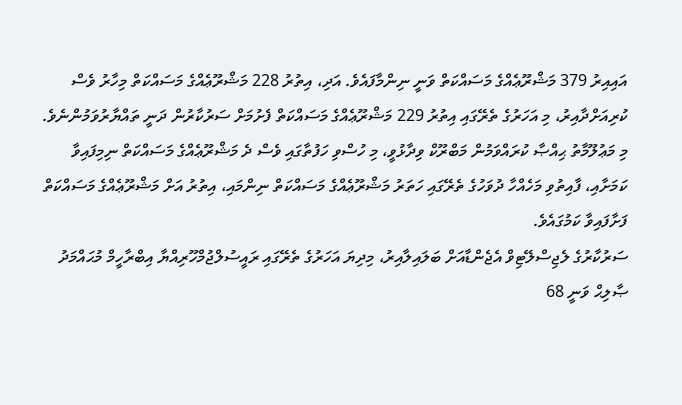އައިއިރު 379 މަޝްރޫޢެއްގެ މަސައްކަތް ވަނީ ނިންމާފައެވެ. އަދި، އިތުރު 228 މަޝްރޫޢެއްގެ މަސައްކަތް މިހާރު ވެސް ކުރިއަށްދާއިރު، މި އަހަރުގެ ތެރޭގައި އިތުރު 229 މަޝްރޫޢެއްގެ މަސައްކަތް ފެށުމަށް ސަރުކާރުން ދަނީ ތައްޔާރުވަމުންނެވެ. މި މަޢުލޫމާތު ޙިއްޞާ ކުރައްވަމުން މަބްރޫކް ވިދާޅުވީ، މި ހުސްވި ހަފުތާގައި ވެސް ދެ މަޝްރޫޢެއްގެ މަސައްކަތް ނިމިފައިވާ ކަމަށާއި، ފާއިތުވި މަހެއްހާ ދުވަހުގެ ތެރޭގައި ހަތަރު މަޝްރޫޢެއްގެ މަސައްކަތް ނިންމައި، އިތުރު އަށް މަޝްރޫޢެއްގެ މަސައްކަތް ފަށާފައިވާ ކަމުގައެވެ.
ސަރުކާރުގެ ލެޖިސްލޭޓިވް އެޖެންޑާއަށް ބަލައިލާއިރު، މިދިޔަ އަހަރުގެ ތެރޭގައި ރައީސުލްޖުމްހޫރިއްޔާ އިބްރާހީމް މުޙައްމަދު ޞާލިޙް ވަނީ 68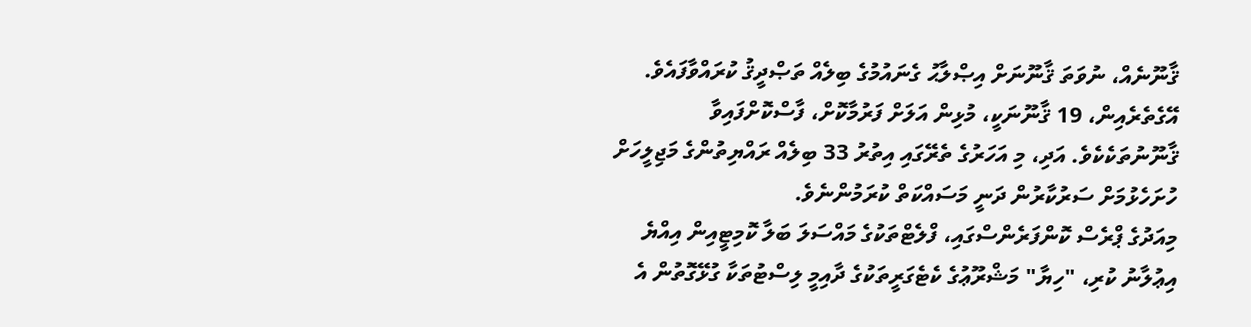ޤާނޫނެއް، ނުވަތަ ޤާނޫނަށް އިޞްލާޙު ގެނައުމުގެ ބިލެއް ތަޞްދީޤު ކުރައްވާފައެވެ. އޭގެތެރެއިން، 19 ޤާނޫނަކީ، މުޅިން އަލަށް ފަރުމާކޮށް، ފާސްކޮށްފައިވާ ޤާނޫނުތަކެކެވެ. އަދި، މި އަހަރުގެ ތެރޭގައި އިތުރު 33 ބިލެއް ރައްޔިތުންގެ މަޖިލީހަށް ހުށަހެޅުމަށް ސަރުކާރުން ދަނީ މަސައްކަތް ކުރަމުންނެވެ.
މިއަދުގެ ޕްރެސް ކޮންފަރެންސްގައި، ފްލެޓްތަކުގެ މައްސަލަ ބަލާ ކޮމިޓީއިން އިއްޔެ އިޢުލާނު ކުރި، "ހިޔާ" މަޝްރޫޢުގެ ކެޓެގަރީތަކުގެ ދާއިމީ ލިސްޓުތަކާ ގުޅޭގޮތުން އެ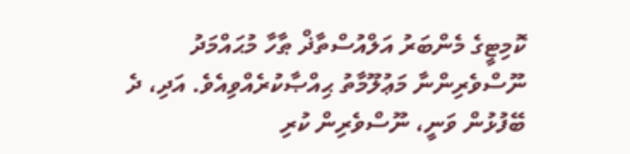ކޮމިޓީގެ މެންބަރު އަލްއުސްތާޛް ޠާހާ މުޙައްމަދު ނޫސްވެރިންނާ މަޢުލޫމާތު ޙިއްޞާކުރެއްވިއެވެ. އަދި، ދެ ބޭފުޅުން ވަނީ، ނޫސްވެރިން ކުރި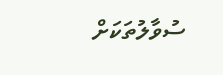ސުވާލުތަކަށް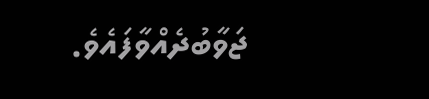ޖަވާބުދެއްވާފައެވެ.